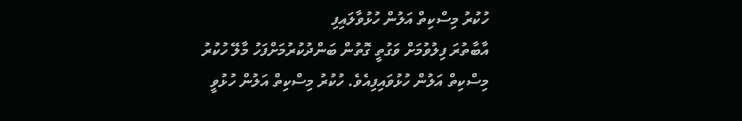ހުކުރު މިސްކިތް އަލުން ހުޅުވާލައިފި
އާބާތުރަ ފިލުވުމަށް ވަގުތީ ގޮތުން ބަންދުކުރުމަށްފަހު މާލޭ ހުކުރު މިސްކިތް އަލުން ހުޅުވައިފިއެވެ. ހުކުރު މިސްކިތް އަލުން ހުޅުވީ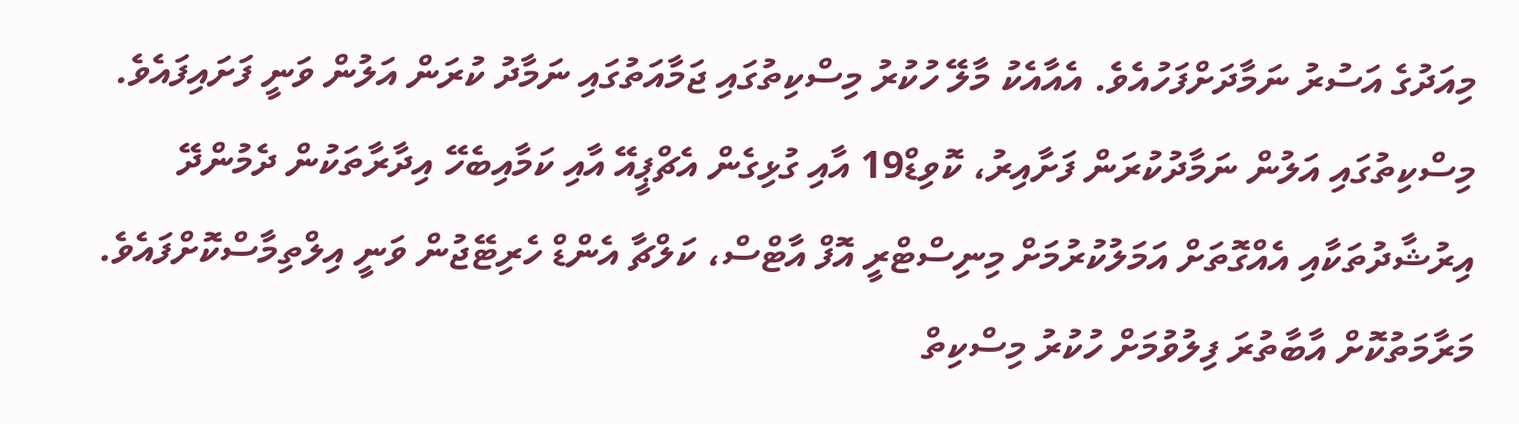މިއަދުގެ އަސުރު ނަމާދަށްފަހުއެވެ. އެއާއެކު މާލޭ ހުކުރު މިސްކިތުގައި ޖަމާއަތުގައި ނަމާދު ކުރަން އަލުން ވަނީ ފަށައިފައެވެ. މިސްކިތުގައި އަލުން ނަމާދުކުރަން ފަށާއިރު، ކޮވިޑް19 އާއި ގުޅިގެން އެޗްޕީއޭ އާއި ކަމާއިބެހޭ އިދާރާތަކުން ދެމުންދޭ އިރުޝާދުތަކާއި އެއްގޮތަށް އަމަލުކުރުމަށް މިނިސްޓްރީ އޮފް އާޓްސް، ކަލްޗާ އެންޑް ހެރިޓޭޖުން ވަނީ އިލްތިމާސްކޮށްފައެވެ. މަރާމަތުކޮށް އާބާތުރަ ފިލުވުމަށް ހުކުރު މިސްކިތް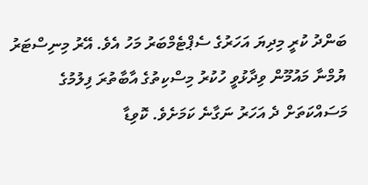ބަންދު ކުރީ މިދިޔަ އަހަރުގެ ސެޕްޓެމްބަރު މަހު އެވެ. އޭރު މިނިސްޓަރު ޔުމްނާ މައުމޫން ވިދާޅުވީ ހުކުރު މިސްކިތުގެ އާބާތުރަ ފިލުމުގެ މަސައްކަތަށް ދެ އަހަރު ނަގާނެ ކަމަށެވެ. ކޮވިޑާ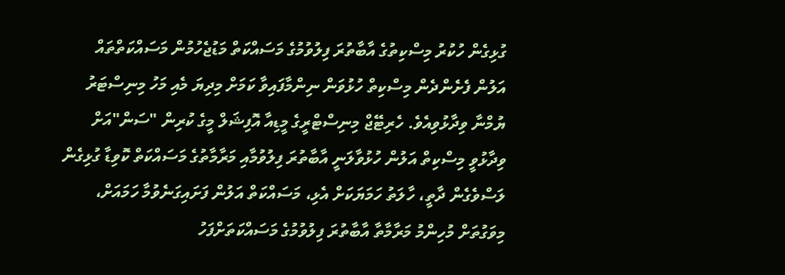ގުޅިގެން ހުކުރު މިސްކިތުގެ އާބާތުރަ ފިލުވުމުގެ މަސައްކަތް މަޑުޖެހުމުން މަސައްކަތްތައް އަލުން ފެށެންދެން މިސްކިތް ހުޅުވަން ނިންމާފައިވާ ކަމަށް މިދިޔަ މެއި މަހު މިނިސްޓަރު ޔުމްނާ ވިދާޅުވިއެވެ. ހެރިޓޭޖް މިނިސްޓްރީގެ މީޑިއާ އޮފިޝަލް މީގެ ކުރިން "ސަން"އަށް ވިދާޅުވީ މިސްކިތް އަލުން ހުޅުވާލަނީ އާބާތުރަ ފިލުވުމާއި މަރާމާތުގެ މަސައްކަތް ކޮވިޑާ ގުޅިގެން ލަސްވެގެން ދާތީ، ހާލަތު ހަމަޔަކަށް އެޅި، މަސައްކަތް އަލުން ފަށައިގަނެވުމާ ހަމައަށް، މިވަގުތަށް މުހިންމު މަރާމާތާ އާބާތުރަ ފިލުވުމުގެ މަސައްކަތަށްފަހު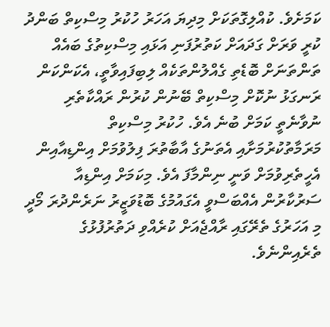ކަމަށެވެ. ކުއްލިގޮތަކަށް މިދިޔަ އަހަރު ހުކުރު މިސްކިތް ބަންދު ކުރީ ވަރަށް ގަދައަށް ކަތުރުފަނި އަޅައި މިސްކިތުގެ ބައެއް ތަންތަނަށް ބޮޑެތި ގެއްލުންތަކެއް ލިބިފައިވާތީ، އެކަންކަން ރަނގަޅު ނުކޮށް މިސްކިތް ބޭނުން ކުރުން ރައްކާތެރި ނުވާނެތީ ކަމަށް ބުނެ އެވެ. ހުކުރު މިސްކިތް މަރަމާތުކުރުމަށާއި އެތަނުގެ އާބާތުރަ ފިލުވުމަށް އިންޑިއާއިން އެހީތެރިވުމަށް ވަނީ ނިންމާފަ އެވެ. މިކަމަށް އިންޑިއާ ސަރުކާރުން އެއްބަސްވީ އެގައުމުގެ ބޮޑުވަޒީރު ނަރެންދުރަ މޯދީ މި އަހަރުގެ ތެރޭގައި ރާއްޖެއަށް ކުރެއްވި ދަތުރުފުޅުގެ ތެރެއިންނެވެ.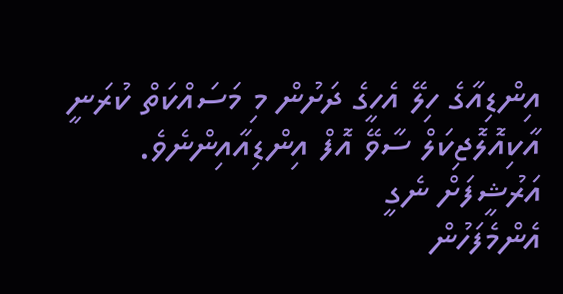އިންޑިއާގެ ހިލޭ އެހީގެ ދަށުން މި މަސައްކަތް ކުރަނީ އާކިއޮލޮޖިކަލް ސާވޭ އޮފް އިންޑިއާއިންނެވެ.
އަރުޝީފަށް ނެގީ
އެންމެފަހުން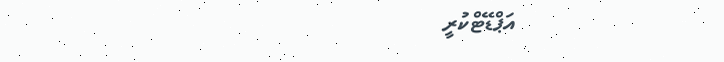އަޕްޑޭޓްކުރީ